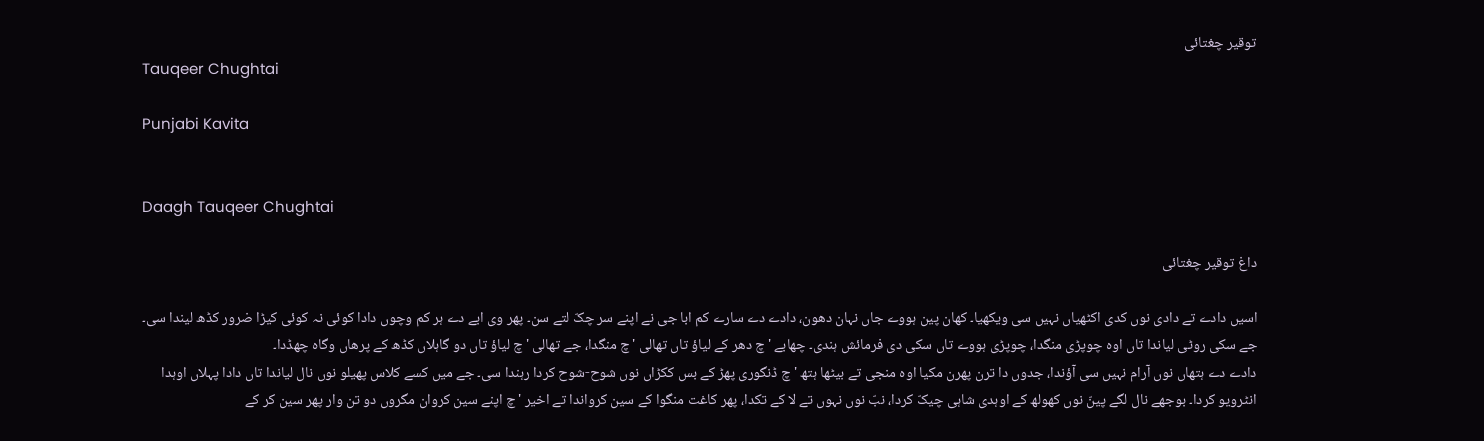توقیر چغتائی
Tauqeer Chughtai

Punjabi Kavita


Daagh Tauqeer Chughtai

داغ توقیر چغتائی

اسیں دادے تے دادی نوں کدی اکٹھیاں نہیں سی ویکھیا۔ کھان پین ہووے جاں نہان دھون، دادے دے سارے کم ابا جی نے اپنے سر چکّ لتے سن۔ پھر وی ابے دے ہر کم وچوں دادا کوئی نہ کوئی کیڑا ضرور کڈھ لیندا سی۔ جے سکی روٹی لیاندا تاں اوہ چوپڑی منگدا، چوپڑی ہووے تاں سکی دی فرمائش ہندی۔ چھابے 'چ دھر کے لیاؤ تاں تھالی 'چ منگدا، جے تھالی 'چ لیاؤ تاں دو گاہلاں کڈھ کے پرھاں وگاہ چھڈدا۔
دادے دے ہتھاں نوں آرام نہیں سی آؤندا، جدوں دا ترن پھرن مکیا اوہ منجی تے بیٹھا ہتھ 'چ ڈنگوری پھڑ کے بس ککڑاں نوں شوح-شوح کردا رہندا سی۔ جے میں کسے کلاس پھیلو نوں نال لیاندا تاں دادا پہلاں اوہدا انٹرویو کردا۔ بوجھے نال لگے پینّ نوں کھولھ کے اوہدی شاہی چیکّ کردا، نبّ نوں نہوں تے لا کے تکدا، پھر کاغت منگوا کے سین کرواندا تے اخیر 'چ اپنے سین کروان مگروں دو تن وار پھر سین کر کے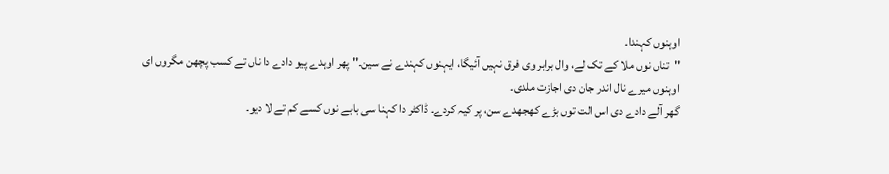اوہنوں کہندا۔
''تناں نوں ملا کے تک لے، وال برابر وی فرق نہیں آئیگا، ایہنوں کہندے نے سین۔'' پھر اوہدے پیو دادے دا ناں تے کسب پچھن مگروں ای اوہنوں میرے نال اندر جان دی اجازت ملدی۔
گھر آلے دادے دی اس الت توں بڑے کھجھدے سن، پر کیہ کردے۔ ڈاکٹر دا کہنا سی بابے نوں کسے کم تے لا دیو۔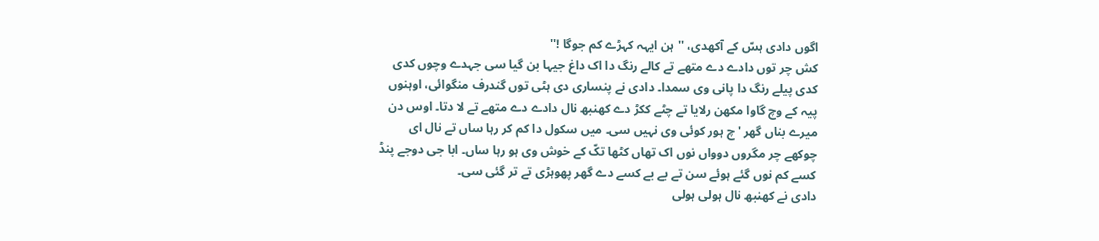اگوں دادی ہسّ کے آکھدی، ''ہن ایہہ کہڑے کم جوگا !''
کش چر توں دادے دے متھے تے کالے رنگ دا اک داغ جیہا بن گیا سی جہدے وچوں کدی کدی پیلے رنگ دا پانی وی سمدا۔ دادی نے پنساری دی ہٹی توں گندرف منگوائی، اوہنوں پیہ کے وچ گاوا مکھن رلایا تے چٹے ککڑ دے کھنبھ نال دادے دے متھے تے لا دتا۔ اوس دن میرے بناں گھر 'چ ہور کوئی وی نہیں سی۔ میں سکول دا کم کر رہا ساں تے نال ای چوکھے چر مگروں دوواں نوں اک تھاں کٹھا تکّ کے خوش وی ہو رہا ساں۔ ابا جی دوجے پنڈ کسے کم نوں گئے ہوئے سن تے بے بے کسے دے گھر پھوہڑی تے تر گئی سی۔
دادی نے کھنبھ نال ہولی ہولی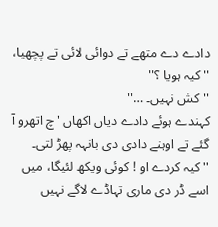دادے دے متھے تے دوائی لائی تے پچھیا، ''کیہ ہویا ؟''
''کش نہیں۔ …''
کہندے ہوئے دادے دیاں اکھاں 'چ اتھرو آ گئے تے اوہنے دادی دی بانہہ پھڑ لتی۔
''کیہ کردے او ! کوئی ویکھ لئیگا، میں اسے ڈر دی ماری تہاڈے لاگے نہیں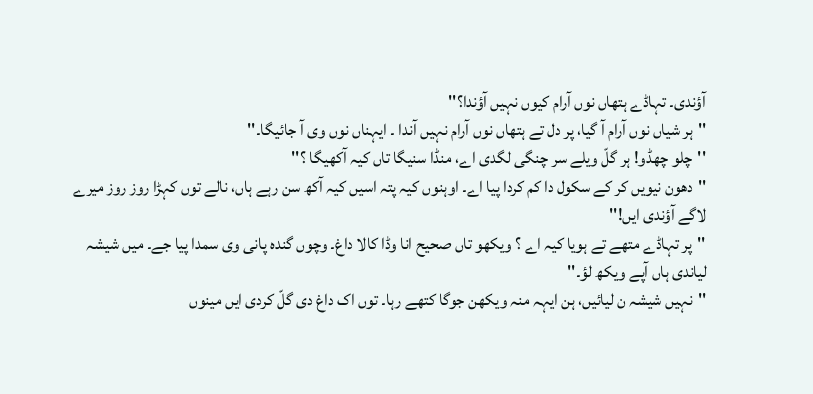آؤندی۔ تہاڈے ہتھاں نوں آرام کیوں نہیں آؤندا؟''
''ہر شیاں نوں آرام آ گیا، پر دل تے ہتھاں نوں آرام نہیں آندا ۔ ایہناں نوں وی آ جائیگا۔''
''چلو چھڈو! ہر گلّ ویلے سر چنگی لگدی اے، منڈا سنیگا تاں کیہ آکھیگا ؟''
''دھون نیویں کر کے سکول دا کم کردا پیا اے۔ اوہنوں کیہ پتہ اسیں کیہ آکھ سن رہے ہاں، نالے توں کہڑا روز روز میرے لاگے آؤندی ایں!''
''پر تہاڈے متھے تے ہویا کیہ اے ؟ ویکھو تاں صحیح انا وڈا کالا داغ۔ وچوں گندہ پانی وی سمدا پیا جے۔ میں شیشہ لیاندی ہاں آپے ویکھ لؤ۔''
''نہیں شیشہ ن لیائیں، ہن ایہہ منہ ویکھن جوگا کتھے رہا۔ توں اک داغ دی گلّ کردی ایں مینوں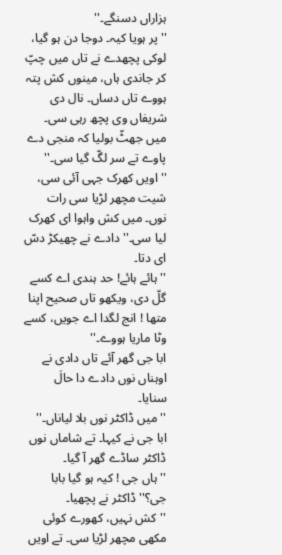ہزاراں دسنگے۔''
''پر ہویا کیہ۔ دوجا دن ہو گیا، لوکی پچھدے نے تاں میں چپّ کر جاندی ہاں، مینوں کش پتہ ہووے تاں دساں۔ نال دی شریفاں وی پچھ رہی سی۔ میں جھٹّ بولیا کہ منجی دے پاوے تے سر لگّ گیا سی۔''
''اویں کھرک جہی آئی سی، شیت مچھر لڑیا سی رات نوں۔ میں کش واہوا ای کھرک لیا سی۔'' دادے نے چھیکڑ دسّ ای دتا۔
''ہائے ہائے! حد ہندی اے کسے گلّ دی، ویکھو تاں صحیح اپنا متھا ! انج لگدا اے جویں، کسے وٹا ماریا ہووے۔''
ابا جی گھر آئے تاں دادی نے اوہناں نوں دادے دا حالَ سنایا۔
''میں ڈاکٹر نوں بلا لیاناں۔'' ابا جی نے کیہا۔ تے شاماں نوں ڈاکٹر ساڈے گھر آ گیا۔
''ہاں جی ! کیہ ہو گیا بابا جی؟'' ڈاکٹر نے پچھیا۔
''کش نہیں، کھورے کوئی مکھی مچھر لڑیا سی۔ تے اویں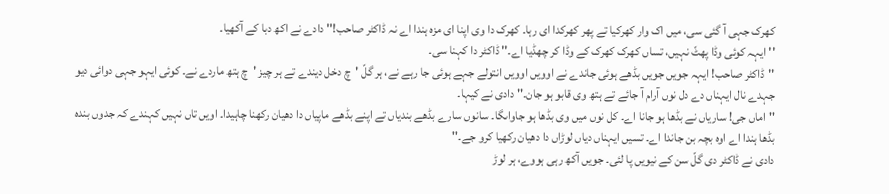کھرک جہی آ گئی سی، میں اک وار کھرکیا تے پھر کھرکدا ای رہا۔ کھرک دا وی اپنا ای مزہ ہندا اے نہ ڈاکٹر صاحب!'' دادے نے اکھ دبا کے آکھیا۔
''ایہہ کوئی وڈا پھٹّ نہیں، تساں کھرک کھرک کے وڈا کر چھڈیا اے۔'' ڈاکٹر دا کہنا سی۔
''ڈاکٹر صاحب! ایہہ جویں جویں بڈھے ہوئی جاندے نے اوویں اوویں انتولے جہے ہوئی جا رہے نے، ہر گلّ 'چ دخل دیندے تے ہر چیز 'چ ہتھ ماردے نے۔ کوئی ایہو جہی دوائی دیو جہدے نال ایہناں دے دل نوں آرام آ جائے تے ہتھ وی قابو ہو جان۔'' دادی نے کیہا۔
''اماں جی! ساریاں نے بڈھا ہو جانا اے۔ کل نوں میں وی بڈھا ہو جاواںگا۔ سانوں سارے بڈھے بندیاں تے اپنے بڈھے ماپیاں دا دھیان رکھنا چاہیدا۔ اویں تاں نہیں کہندے کہ جدوں بندہ بڈھا ہندا اے اوہ بچہ بن جاندا اے۔ تسیں ایہناں دیاں لوڑاں دا دھیان رکھیا کرو جے۔''
دادی نے ڈاکٹر دی گلّ سن کے نیویں پا لئی۔ جویں آکھ رہی ہووے، ہر لوڑ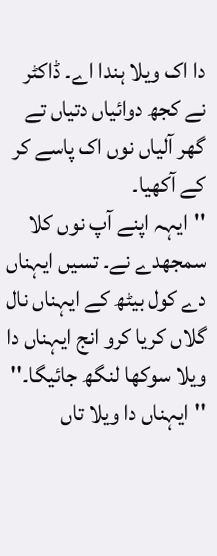دا اک ویلا ہندا اے۔ ڈاکٹر نے کجھ دوائیاں دتیاں تے گھر آلیاں نوں اک پاسے کر کے آکھیا۔
''ایہہ اپنے آپ نوں کلا سمجھدے نے۔ تسیں ایہناں دے کول بیٹھ کے ایہناں نال گلاں کریا کرو انج ایہناں دا ویلا سوکھا لنگھ جائیگا۔''
''ایہناں دا ویلا تاں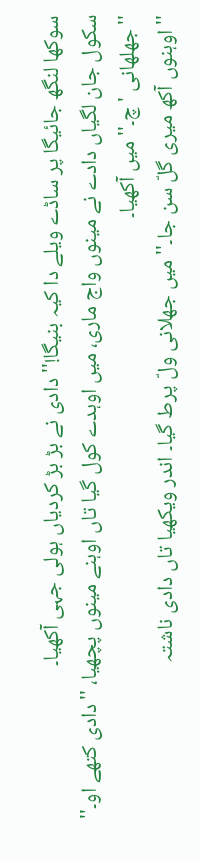سوکھا لنگھ جائیگا پر ساڈے ویلے دا کیہ بنیگا!'' دادی نے بڑ بڑ کردیاں ہولی جہی آکھیا۔
سکول جان لگیاں دادے نے مینوں واج ماری، میں اوہدے کول گیا تاں اوہنے مینوں پچھیا، ''دادی کتھے او۔''
''جھلھانی 'چ۔'' میں آکھیا۔
''اوہنوں آکھ میری گلّ سن جا۔'' میں جھلانی ولّ پرط گیا۔ اندر ویکھیا تاں دادی ناشتہ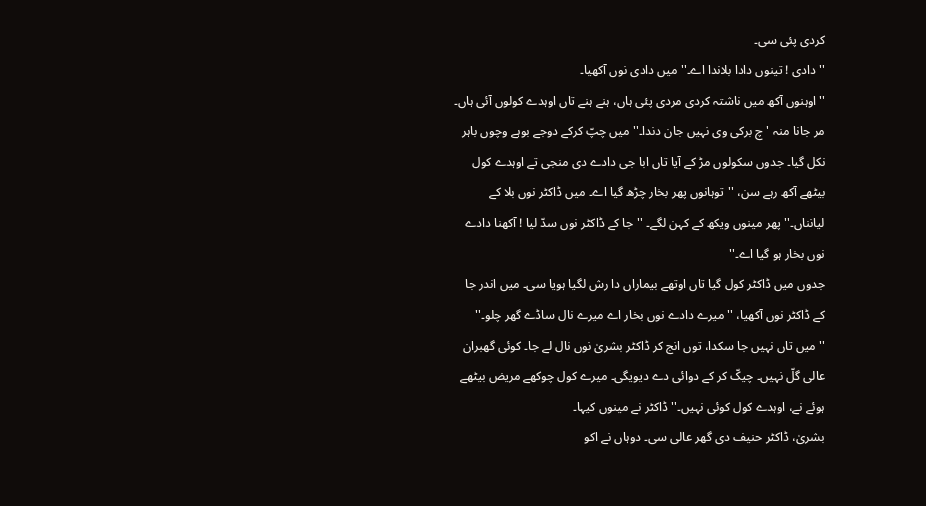کردی پئی سی۔
''دادی ! تینوں دادا بلاندا اے۔'' میں دادی نوں آکھیا۔
''اوہنوں آکھ میں ناشتہ کردی مردی پئی ہاں، ہنے ہنے تاں اوہدے کولوں آئی ہاں۔ مر جانا منہ 'چ برکی وی نہیں جان دندا۔'' میں چپّ کرکے دوجے بوہے وچوں باہر نکل گیا۔ جدوں سکولوں مڑ کے آیا تاں ابا جی دادے دی منجی تے اوہدے کول بیٹھے آکھ رہے سن، ''توہانوں پھر بخار چڑھ گیا اے۔ میں ڈاکٹر نوں بلا کے لیانناں۔'' پھر مینوں ویکھ کے کہن لگے۔ ''جا کے ڈاکٹر نوں سدّ لیا ! آکھنا دادے نوں بخار ہو گیا اے۔''
جدوں میں ڈاکٹر کول گیا تاں اوتھے بیماراں دا رش لگیا ہویا سی۔ میں اندر جا کے ڈاکٹر نوں آکھیا، ''میرے دادے نوں بخار اے میرے نال ساڈے گھر چلو۔''
''میں تاں نہیں جا سکدا، توں انج کر ڈاکٹر بشریٰ نوں نال لے جا۔ کوئی گھبران عالی گلّ نہیں۔ چیکّ کر کے دوائی دے دیویگی۔ میرے کول چوکھے مریض بیٹھے ہوئے نے، اوہدے کول کوئی نہیں۔'' ڈاکٹر نے مینوں کیہا۔
بشریٰ، ڈاکٹر حنیف دی گھر عالی سی۔ دوہاں نے اکو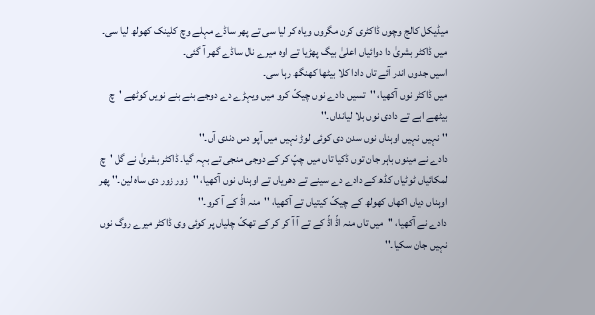میڈیکل کالج وچوں ڈاکٹری کرن مگروں ویاہ کر لیا سی تے پھر ساڈے مہلے وچ کلینک کھولھ لیا سی۔ میں ڈاکٹر بشریٰ دا دوائیاں اعلیٰ بیگ پھڑیا تے اوہ میرے نال ساڈے گھر آ گئی۔
اسیں جدوں اندر آئے تاں دادا کلا بیٹھا کھنگھ رہا سی۔
میں ڈاکٹر نوں آکھیا، ''تسیں دادے نوں چیکّ کرو میں ویہڑے دے دوجے بنے بنے نویں کوٹھے 'چ بیٹھے ابے تے دادی نوں بلا لیانداں۔''
''نہیں نہیں اوہناں نوں سدن دی کوئی لوڑ نہیں میں آپو دس دندی آں۔''
دادے نے مینوں باہر جان توں ڈکیا تاں میں چپّ کر کے دوجی منجی تے بہہ گیا۔ ڈاکٹر بشریٰ نے گل 'چ لمکائیاں ٹوٹیاں کڈھ کے دادے دے سینے تے دھریاں تے اوہناں نوں آکھیا، ''زور زور دی ساہ لین۔'' پھر اوہناں دیاں اکھاں کھولھ کے چیکّ کیتیاں تے آکھیا، ''منہ اڈّ کے آ کرو۔''
دادے نے آکھیا، ''میں تاں منہ اڈّ اڈّ کے تے آ آ کر کر کے تھکّ چلیاں پر کوئی وی ڈاکٹر میرے روگ نوں نہیں جان سکیا۔''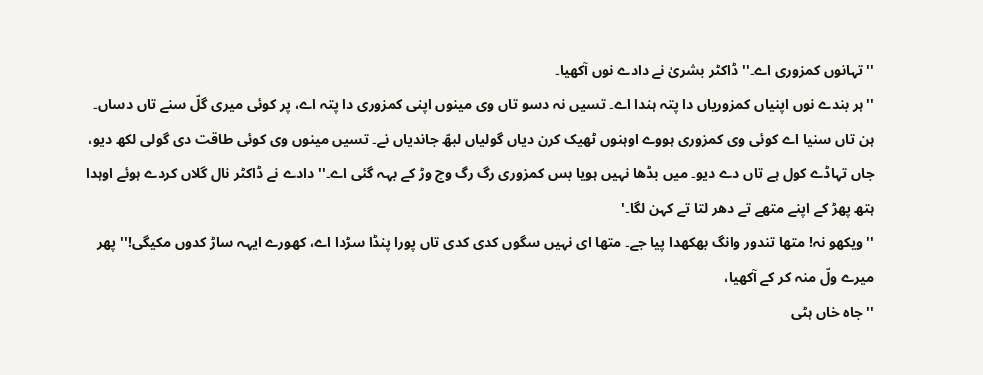''تہانوں کمزوری اے۔'' ڈاکٹر بشریٰ نے دادے نوں آکھیا۔
''ہر بندے نوں اپنیاں کمزوریاں دا پتہ ہندا اے۔ تسیں نہ دسو تاں وی مینوں اپنی کمزوری دا پتہ اے، پر کوئی میری گلّ سنے تاں دساں۔ ہن تاں سنیا اے کوئی وی کمزوری ہووے اوہنوں ٹھیک کرن دیاں گولیاں لبھّ جاندیاں نے۔ تسیں مینوں وی کوئی طاقت دی گولی لکھ دیو، جاں تہاڈے کول ہے تاں دے دیو۔ میں بڈھا نہیں ہویا بس کمزوری رگ رگ وچ وڑ کے بہہ گئی اے۔'' دادے نے ڈاکٹر نال گلاں کردے ہوئے اوہدا ہتھ پھڑ کے اپنے متھے تے دھر لتا تے کہن لگا۔'
''ویکھو نہ! متھا تندور وانگ بھکھدا پیا جے۔ متھا ای نہیں سگوں کدی کدی تاں پورا پنڈا سڑدا اے، کھورے ایہہ ساڑ کدوں مکیگی!'' پھر میرے ولّ منہ کر کے آکھیا،
''جاہ خاں ہٹی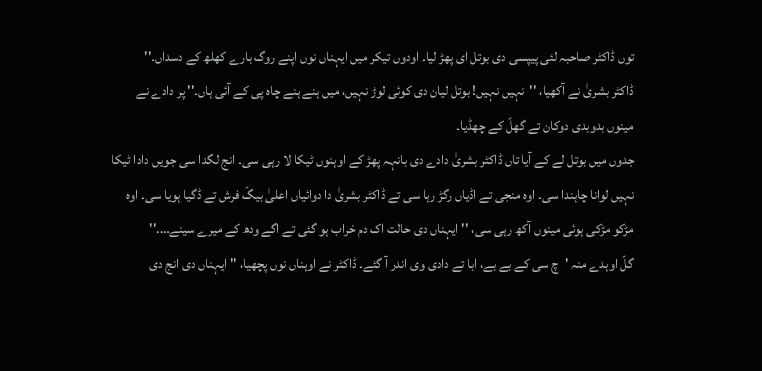توں ڈاکٹر صاحبہ لئی پیپسی دی بوتل ای پھڑ لیا۔ اودوں تیکر میں ایہناں نوں اپنے روگ بارے کھلھ کے دسداں۔''
ڈاکٹر بشریٰ نے آکھیا، ''نہیں نہیں! بوتل لیان دی کوئی لوڑ نہیں، میں ہنے ہنے چاہ پی کے آئی ہاں۔'' پر دادے نے مینوں بدوبدی دوکان تے گھلّ کے چھڈیا۔
جدوں میں بوتل لے کے آیا تاں ڈاکٹر بشریٰ دادے دی بانہہ پھڑ کے اوہنوں ٹیکا لا رہی سی۔ انج لگدا سی جویں دادا ٹیکا نہیں لوانا چاہندا سی۔ اوہ منجی تے اڈیاں رگڑ رہا سی تے ڈاکٹر بشریٰ دا دوائیاں اعلیٰ بیگّ فرش تے ڈگیا ہویا سی۔ اوہ مڑکو مڑکی ہوئی مینوں آکھ رہی سی، ''ایہناں دی حالت اک دم خراب ہو گئی تے اگے ودھ کے میرے سینے….''
گلّ اوہدے منہ 'چ سی کے بے بے، ابا تے دادی وی اندر آ گئے۔ ڈاکٹر نے اوہناں نوں پچھیا، ''ایہناں دی انج دی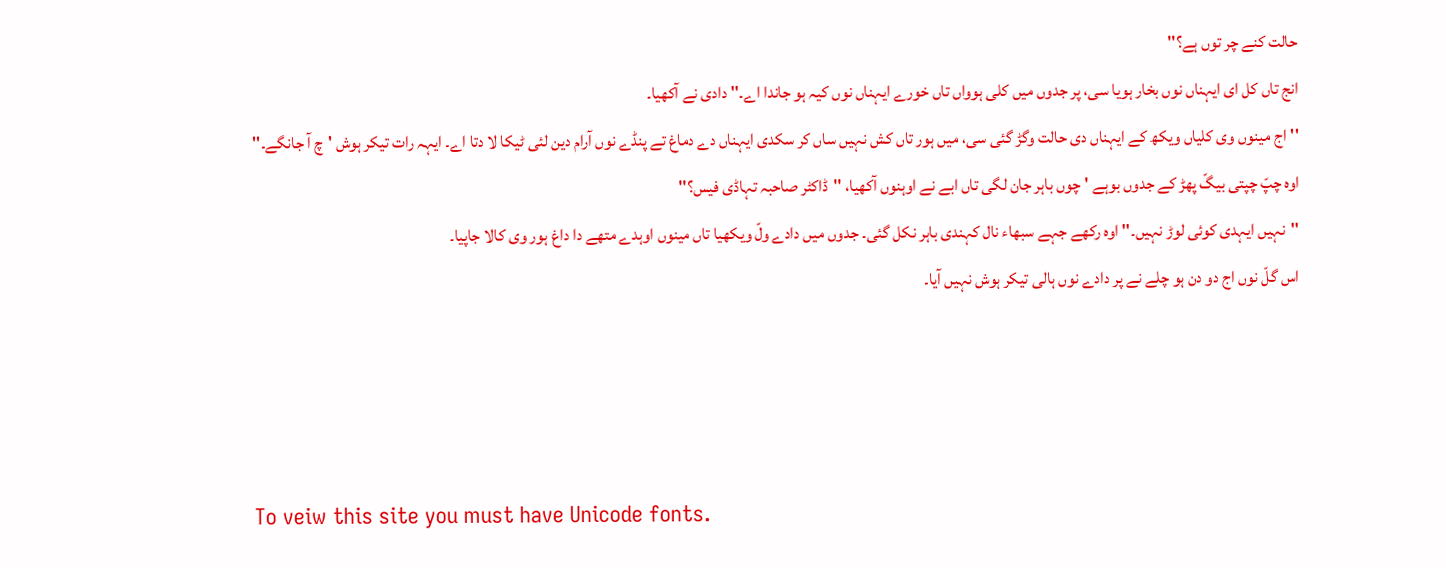حالت کنے چر توں ہے؟''
انج تاں کل ای ایہناں نوں بخار ہویا سی، پر جدوں میں کلی ہوواں تاں خورے ایہناں نوں کیہ ہو جاندا اے۔'' دادی نے آکھیا۔
''اج مینوں وی کلیاں ویکھ کے ایہناں دی حالت وگڑ گئی سی، میں ہور تاں کش نہیں ساں کر سکدی ایہناں دے دماغ تے پنڈے نوں آرام دین لئی ٹیکا لا دتا اے۔ ایہہ رات تیکر ہوش 'چ آ جانگے۔''
اوہ چپّ چپتی بیگّ پھڑ کے جدوں بوہے 'چوں باہر جان لگی تاں ابے نے اوہنوں آکھیا، ''ڈاکٹر صاحبہ تہاڈی فیس؟''
''نہیں ایہدی کوئی لوڑ نہیں۔'' اوہ رکھے جہے سبھاء نال کہندی باہر نکل گئی۔ جدوں میں دادے ولّ ویکھیا تاں مینوں اوہدے متھے دا داغ ہور وی کالا جاپیا۔
اس گلّ نوں اج دو دن ہو چلے نے پر دادے نوں ہالی تیکر ہوش نہیں آیا۔




To veiw this site you must have Unicode fonts.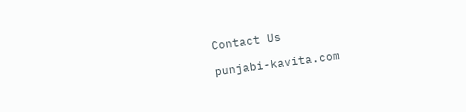Contact Us

punjabi-kavita.com